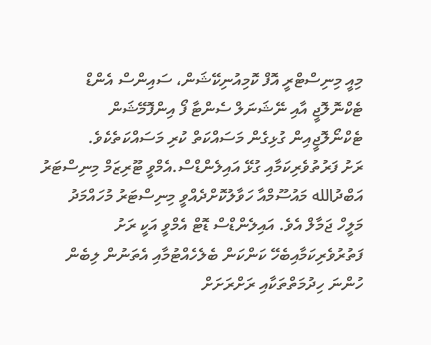މިއީ މިނިސްޓްރީ އޮފް ކޮމިއުނިކޭޝަން، ސައިންސް އެންޑް ޓެކްނޮލޮޖީ އާއި ނޭޝަނަލް ސެންޓާ ފޯ އިންފޮމޭޝަން ޓެކްނޯލޮޖީއިން ގުޅިގެން މަސައްކަތް ކުރި މަސައްކަތެކެވެ.
ރަށު ފަރުތުވެރިކަމާއި ގުޅޭ އައިލެންޑްސް.އެމްވީ ޓޫރިޒަމް މިނިސްޓަރު އަބްދުالله މައުސޫމްއާ ހަވާލުކޮށްދެއްވީ މިނިސްޓަރު މުހައްމަދު މަލީހް ޖަމާލް އެވެ. އައިލެންޑްސް ޑޮޓް އެމްވީ އަކީ ރަށު ފަތުރުވެރިކަމާއިބެހޭ ކަންކަން ބެލެހެއްޓުމާއި އެތަނުން ލިބެން ހުންނަ ހިދުމަތްތަކާއި ރަށްރަށަށް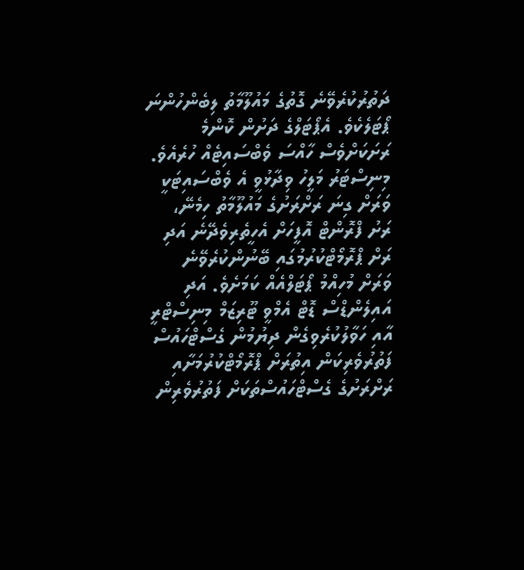ދަތުރުކުރެވޭނެ ގޮތުގެ މައުލޫމާތު ލިބެންހުންނަ ޕޯޓަލެކެވެ. އެޕޯޓަލްގެ ދަށުން ކޮންމެ ރަށަކަށްވެސް ހާއްސަ ވެބްސައިޓެއް ހުރެއެވެ.
މިނިސްޓަރު މަލީހު ވިދާޅުވީ އެ ވެބްސައިޓަކީ ވަރަށް ގިނަ ރަށްރަށުގެ މައުލޫމާތު ހިމެނޭ، ރަށު ފްރޮންޓް އޮފީހަށް އެހީތެރިވެދޭނެ އަދި ރަށް ޕްރޮމޯޓްކުރުމުގައި ބޭނުންކުރެވޭނެ ވަރަށް މުހިއްމު ޕޯޓަލްއެއް ކަމަށެވެ. އަދި އައިލެންޑްސް ޑޮޓް އެމްވީ ޓޫރިޒަމް މިނިސްޓްރީ އާއި ހަވާލުކުރެވިގެން ދިޔުމުން ގެސްޓްހައުސް ފަތުރުވެރިކަން އިތުރަށް ޕްރޮމޯޓްކުރުމަށާއި ރަށްރަށުގެ ގެސްޓްހައުސްތަކަށް ފަތުރުވެރިން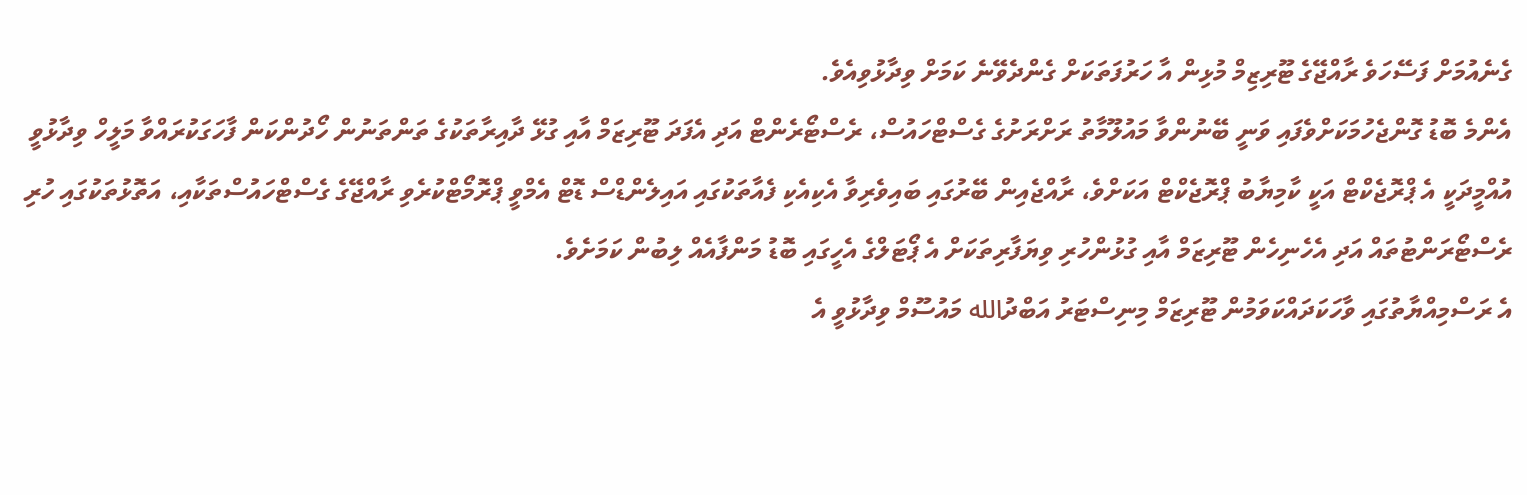ގެނެއުމަށް ފަސޭހަވެ ރާއްޖޭގެ ޓޫރިޒިމް މުޅިން އާ ހަރުފަތަކަށް ގެންދެވޭނެ ކަމަށް ވިދާޅުވިއެވެ.
އެންމެ ބޮޑު ގޮންޖެހުމަކަށްވެފައި ވަނީ ބޭނުންވާ މައުލޫމާތު ރަށްރަށުގެ ގެސްޓްހައުސް، ރެސްޓޯރެންޓް އަދި އެފަދަ ޓޫރިޒަމް އާއި ގުޅޭ ދާއިރާތަކުގެ ތަންތަނުން ހޯދުންކަން ފާހަގަކުރައްވާ މަލީހް ވިދާޅުވީ އުއްމީދަކީ އެ ޕްރޮޖެކްޓް އަކީ ކާމިޔާބު ޕްރޮޖެކްޓް އަކަށްވެ، ރާއްޖެއިން ބޭރުގައި ބައިވެރިވާ އެކިއެކި ފެއާތަކުގައި އައިލެންޑްސް ޑޮޓް އެމްވީ ޕްރޮމޯޓްކުރެވި ރާއްޖޭގެ ގެސްޓްހައުސްތަކާއި، އަތޮޅުތަކުގައި ހުރި ރެސްޓޯރަންޓުތައް އަދި އެހެނިހެން ޓޫރިޒަމް އާއި ގުޅުންހުރި ވިޔަފާރިތަކަށް އެ ޕޯޓަލްގެ އެހީގައި ބޮޑު މަންފާއެއް ލިބުން ކަމަށެވެ.
އެ ރަސްމިއްޔާތުގައި ވާހަކަދައްކަވަމުން ޓޫރިޒަމް މިނިސްޓަރު އަބްދުالله މައުސޫމް ވިދާޅުވީ އެ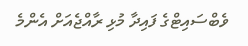ވެބްސައިޓްގެ ފައިދާ މުޅި ރާއްޖެއަށް އެންމެ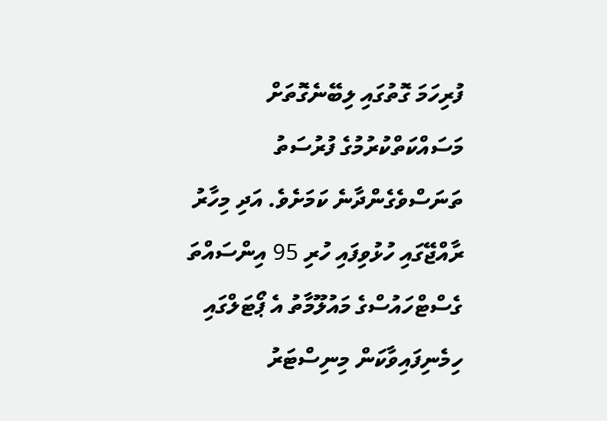ފުރިހަމަ ގޮތުގައި ލިބޭނެގޮތަށް މަސައްކަތްކުރުމުގެ ފުރުސަތު ތަނަސްވެގެންދާނެ ކަމަށެވެ. އަދި މިހާރު ރާއްޖޭގައި ހުޅުވިފައި ހުރި 95 އިންސައްތަ ގެސްޓްހައުސްގެ މައުލޫމާތު އެ ޕޯޓަލްގައި ހިމެނިފައިވާކަން މިނިސްޓަރު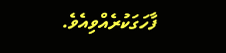ފާހަގަކުރެއްވިއެވެ.